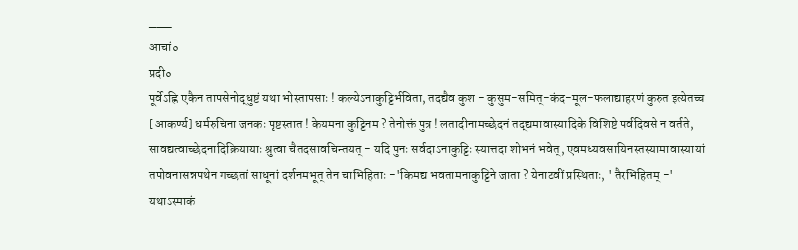___
आचां०
प्रदी०
पूर्वेऽह्नि एकैन तापसेनोद्धुष्टं यथा भोस्तापसाः ! कल्येऽनाकुट्टिर्भविता, तदद्यैव कुश - कुसुम-समित्-कंद-मूल-फलाद्याहरणं कुरुत इत्येतच्च [आकर्ण्य] धर्मरुचिना जनकः पृष्टस्तात ! केयमना कुट्टिनम ? तेनोक्तं पुत्र ! लतादीनामच्छेदनं तद्द्यमावास्यादिके विशिष्टे पर्वदिवसे न वर्तते, सावद्यत्वाच्छेदनादिक्रियायाः श्रुत्वा चैतदसावचिन्तयत् - यदि पुनः सर्वदाऽनाकुट्टिः स्यात्तदा शोभनं भवेत्, एवमध्यवसायिनस्तस्यामावास्यायां तपोवनासन्नपथेन गच्छतां साधूनां दर्शनमभूत् तेन चाभिहिताः -'किमद्य भवतामनाकुट्टिने जाता ? येनाटवीं प्रस्थिताः, ' तैरभिहितम् -' यथाऽस्माकं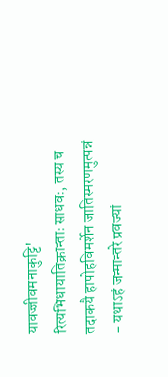यावज्जीवमनाकुट्टि' रित्यभिधायातिक्रान्ताः साधवः, तस्य च तदाकयै हापोहविमर्शेन जातिस्मरणमुत्पन्नं - यथाऽहं जन्मान्तरे प्रवज्यां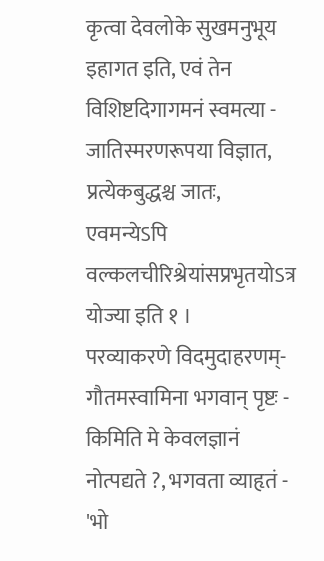कृत्वा देवलोके सुखमनुभूय इहागत इति, एवं तेन विशिष्टदिगागमनं स्वमत्या - जातिस्मरणरूपया विज्ञात, प्रत्येकबुद्धश्च जातः, एवमन्येऽपि वल्कलचीरिश्रेयांसप्रभृतयोऽत्र योज्या इति १ ।
परव्याकरणे विदमुदाहरणम्- गौतमस्वामिना भगवान् पृष्टः - किमिति मे केवलज्ञानं नोत्पद्यते ?, भगवता व्याहृतं - 'भो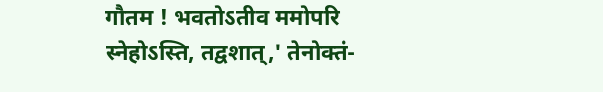गौतम ! भवतोऽतीव ममोपरि स्नेहोऽस्ति, तद्वशात्,' तेनोक्तं-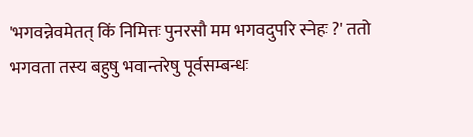'भगवन्नेवमेतत् किं निमित्तः पुनरसौ मम भगवदुपरि स्नेहः ?' ततो भगवता तस्य बहुषु भवान्तरेषु पूर्वसम्बन्धः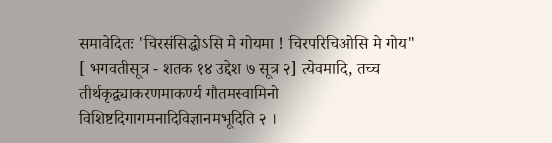समावेदितः 'चिरसंसिद्धोऽसि मे गोयमा ! चिरपरिचिओसि मे गोय" [ भगवतीसूत्र - शतक १४ उद्देश ७ सूत्र २] त्येवमादि, तच्च तीर्थकृद्व्याकरणमाकर्ण्य गौतमस्वामिनो विशिष्टदिगागमनादिविज्ञानमभूदिति २ ।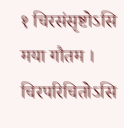१ चिरसंसृष्टोऽसि मया गौतम । चिरपरिचितोऽसि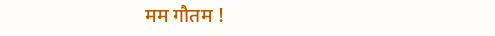मम गौतम !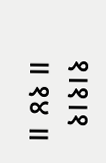१।१।१
॥ १४ ॥